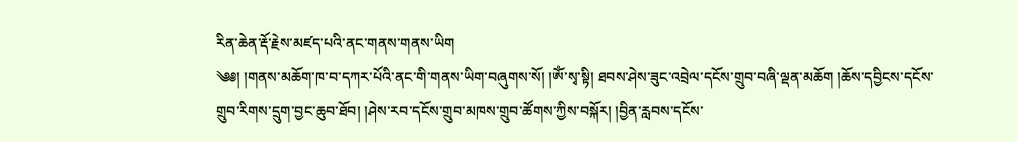རིན་ཆེན་རྡོ་རྗེས་མཛད་པའི་ནང་གནས་གནས་ཡིག
༄༅། །གནས་མཆོག་ཁ་བ་དཀར་པོའི་ནང་གི་གནས་ཡིག་བཞུགས་སོ། །ཨོཾ་སྭ་སྟི། ཐབས་ཤེས་ཟུང་འབྲེལ་དངོས་གྲུབ་བཞི་ལྡན་མཆོག །ཆོས་དབྱིངས་དངོས་གྲུབ་རིགས་དྲུག་བྱང་ཆུབ་ཐོབ། །ཤེས་རབ་དངོས་གྲུབ་མཁས་གྲུབ་ཚོགས་ཀྱིས་བསྐོར། །བྱིན་རླབས་དངོས་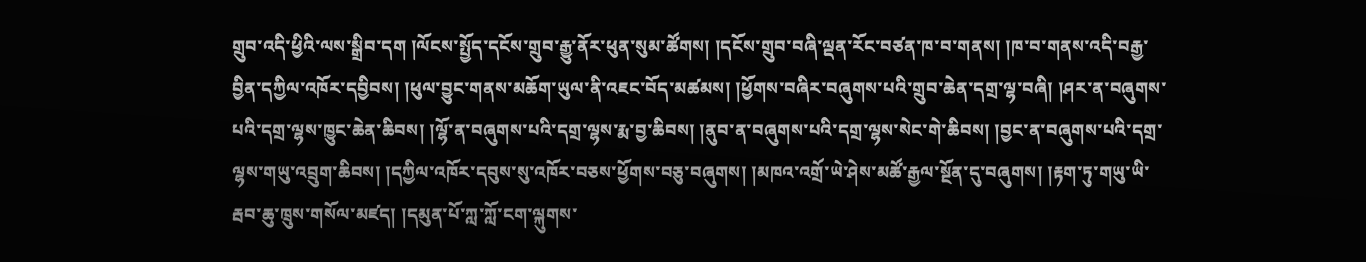གྲུབ་འདི་ཕྱིའི་ལས་སྒྲིབ་དག །ལོངས་སྤྱོད་དངོས་གྲུབ་རྒྱུ་ནོར་ཕུན་སུམ་ཚོགས། །དངོས་གྲུབ་བཞི་ལྡན་རོང་བཙན་ཁ་བ་གནས། །ཁ་བ་གནས་འདི་བརྒྱ་བྱིན་དཀྱིལ་འཁོར་དབྱིབས། །ཕུལ་བྱུང་གནས་མཆོག་ཡུལ་ནི་འཇང་བོད་མཚམས། །ཕྱོགས་བཞིར་བཞུགས་པའི་གྲུབ་ཆེན་དགྲ་ལྷ་བཞི། །ཤར་ན་བཞུགས་པའི་དགྲ་ལྷས་ཁྱུང་ཆེན་ཆིབས། །ལྷོ་ན་བཞུགས་པའི་དགྲ་ལྷས་རྨ་བྱ་ཆིབས། །ནུབ་ན་བཞུགས་པའི་དགྲ་ལྷས་སེང་གེ་ཆིབས། །བྱང་ན་བཞུགས་པའི་དགྲ་ལྷས་གཡུ་འབྲུག་ཆིབས། །དཀྱིལ་འཁོར་དབུས་སུ་འཁོར་བཅས་ཕྱོགས་བཅུ་བཞུགས། །མཁའ་འགྲོ་ཡེ་ཤེས་མཚོ་རྒྱལ་སྔོན་དུ་བཞུགས། །རྟག་ཏུ་གཡུ་ཡི་རྦབ་ཆུ་ཁྲུས་གསོལ་མཛད། །དམུན་པོ་ཀླ་ཀློ་ངག་ལྐུགས་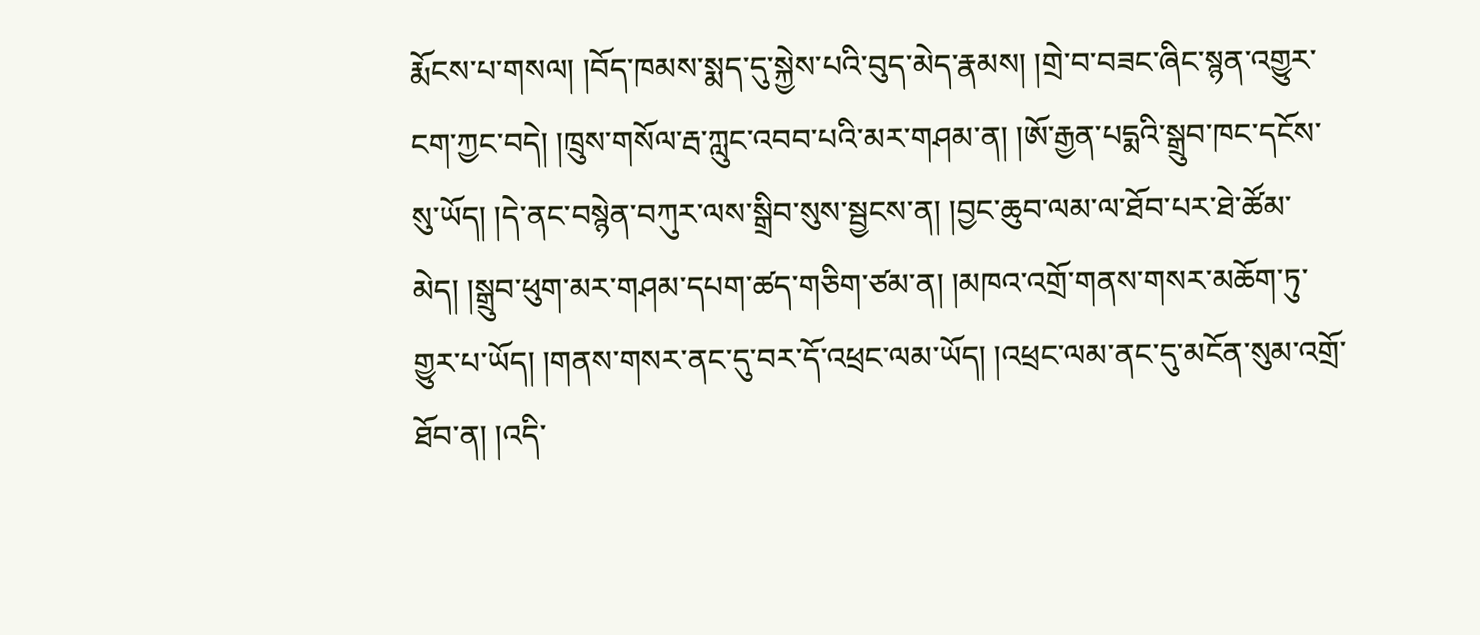རྨོངས་པ་གསལ། །བོད་ཁམས་སྨད་དུ་སྐྱེས་པའི་བུད་མེད་རྣམས། །གྲེ་བ་བཟང་ཞིང་སྙན་འགྱུར་ངག་ཀྱང་བདེ། །ཁྲུས་གསོལ་རྦ་ཀླུང་འབབ་པའི་མར་གཤམ་ན། །ཨོ་རྒྱན་པདྨའི་སྒྲུབ་ཁང་དངོས་སུ་ཡོད། །དེ་ནང་བསྙེན་བཀུར་ལས་སྒྲིབ་སུས་སྦྱངས་ན། །བྱང་ཆུབ་ལམ་ལ་ཐོབ་པར་ཐེ་ཚོམ་མེད། །སྒྲུབ་ཕུག་མར་གཤམ་དཔག་ཚད་གཅིག་ཙམ་ན། །མཁའ་འགྲོ་གནས་གསར་མཆོག་ཏུ་གྱུར་པ་ཡོད། །གནས་གསར་ནང་དུ་བར་དོ་འཕྲང་ལམ་ཡོད། །འཕྲང་ལམ་ནང་དུ་མངོན་སུམ་འགྲོ་ཐོབ་ན། །འདི་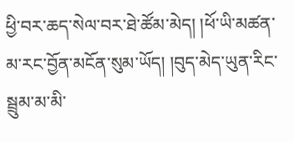ཕྱི་བར་ཆད་སེལ་བར་ཐེ་ཚོམ་མེད། །ཕོ་ཡི་མཚན་མ་རང་བྱོན་མངོན་སུམ་ཡོད། །བུད་མེད་ཡུན་རིང་སྦྲུམ་མ་མི་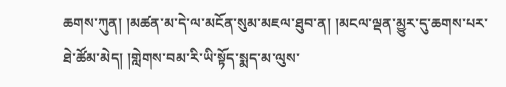ཆགས་ཀུན། །མཚན་མ་དེ་ལ་མངོན་སུམ་མཇལ་ཐུབ་ན། །མངལ་ལྡན་མྱུར་དུ་ཆགས་པར་ཐེ་ཚོམ་མེད། །གླེགས་བམ་རི་ཡི་སྟོད་སྨད་མ་ལུས་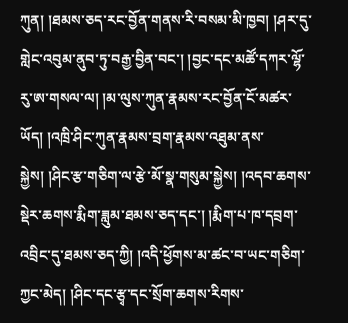ཀུན། །ཐམས་ཅད་རང་བྱོན་གནས་རི་བསམ་མི་ཁྱབ། །ཤར་དུ་གླེང་འབུམ་ནུབ་ཏུ་བརྒྱ་བྱིན་བང་། །བྱང་དང་མཚོ་དཀར་ལྷོ་རུ་ཨ་གསལ་ལ། །མ་ལུས་ཀུན་རྣམས་རང་བྱོན་ངོ་མཚར་ཡོད། །འཁྲི་ཤིང་ཀུན་རྣམས་བྲག་རྣམས་འཐུམ་ནས་སྐྱེས། །ཤིང་རྩ་གཅིག་ལ་རྩེ་མོ་སྣ་གསུམ་སྐྱེས། །འདབ་ཆགས་སྡེར་ཆགས་རྨིག་ཟླུམ་ཐམས་ཅད་དང་། །རྨིག་པ་ཁ་དབྲག་འབྲིང་དུ་ཐམས་ཅད་ཀྱི། །འདི་ཕྱོགས་མ་ཚང་བ་ཡང་གཅིག་ཀྱང་མེད། །ཤིང་དང་རྩྭ་དང་སྲོག་ཆགས་རིགས་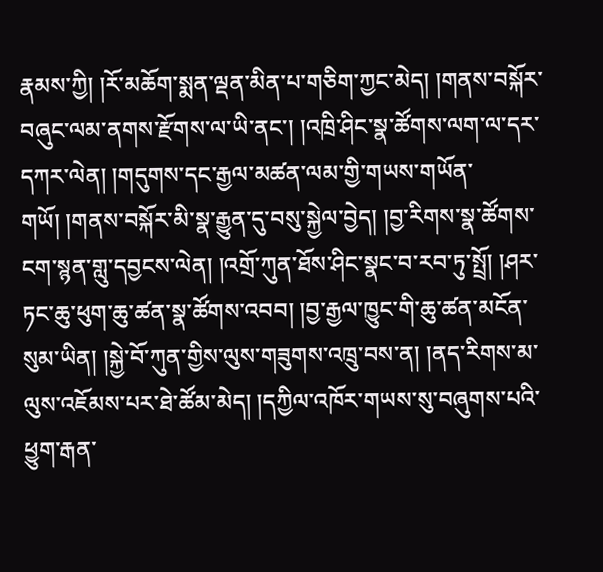རྣམས་ཀྱི། །རོ་མཆོག་སྨན་ལྡན་མིན་པ་གཅིག་ཀྱང་མེད། །གནས་བསྐོར་བཞུང་ལམ་ནགས་རྫོགས་ལ་ཡི་ནང་། །འཁྲི་ཤིང་སྣ་ཚོགས་ལག་ལ་དར་དཀར་ལེན། །གདུགས་དང་རྒྱལ་མཚན་ལམ་གྱི་གཡས་གཡོན་གཡོ། །གནས་བསྐོར་མི་སྣ་རྒྱུན་དུ་བསུ་སྐྱེལ་བྱེད། །བྱ་རིགས་སྣ་ཚོགས་ངག་སྙན་གླུ་དབྱངས་ལེན། །འགྲོ་ཀུན་ཐོས་ཤིང་སྣང་བ་རབ་ཏུ་སྤྲོ། །ཤར་ཏང་ཆུ་ཕུག་ཆུ་ཚན་སྣ་ཚོགས་འབབ། །བྱ་རྒྱལ་ཁྱུང་གི་ཆུ་ཚན་མངོན་སུམ་ཡིན། །སྐྱེ་བོ་ཀུན་གྱིས་ལུས་གཟུགས་འཁྲུ་བས་ན། །ནད་རིགས་མ་ལུས་འཇོམས་པར་ཐེ་ཚོམ་མེད། །དཀྱིལ་འཁོར་གཡས་སུ་བཞུགས་པའི་ཕྱུག་རྒན་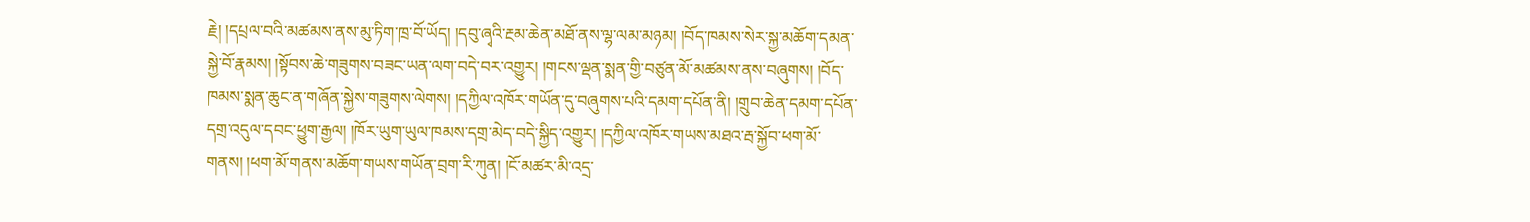རྗེ། །དཔྲལ་བའི་མཚམས་ནས་མུ་ཏིག་ཁྲ་བོ་ཡོད། །དབུ་ཞྭའི་རྔམ་ཆེན་མཐོ་ནས་ལྷ་ལམ་མཉམ། །བོད་ཁམས་སེར་སྐྱ་མཆོག་དམན་སྐྱེ་བོ་རྣམས། །སྟོབས་ཆེ་གཟུགས་བཟང་ཡན་ལག་བདེ་བར་འགྱུར། །གངས་ལྡན་སྨན་གྱི་བཙུན་མོ་མཚམས་ནས་བཞུགས། །བོད་ཁམས་སྨན་ཆུང་ན་གཞོན་སྐྱེས་གཟུགས་ལེགས། །དཀྱིལ་འཁོར་གཡོན་དུ་བཞུགས་པའི་དམག་དཔོན་ནི། །གྲུབ་ཆེན་དམག་དཔོན་དགྲ་འདུལ་དབང་ཕྱུག་རྒྱལ། །ཁོར་ཡུག་ཡུལ་ཁམས་དགྲ་མེད་བདེ་སྐྱིད་འགྱུར། །དཀྱིལ་འཁོར་གཡས་མཐའ་རྦ་སྐྱོབ་ཕག་མོ་གནས། །ཕག་མོ་གནས་མཆོག་གཡས་གཡོན་བྲག་རི་ཀུན། །ངོ་མཚར་མི་འདྲ་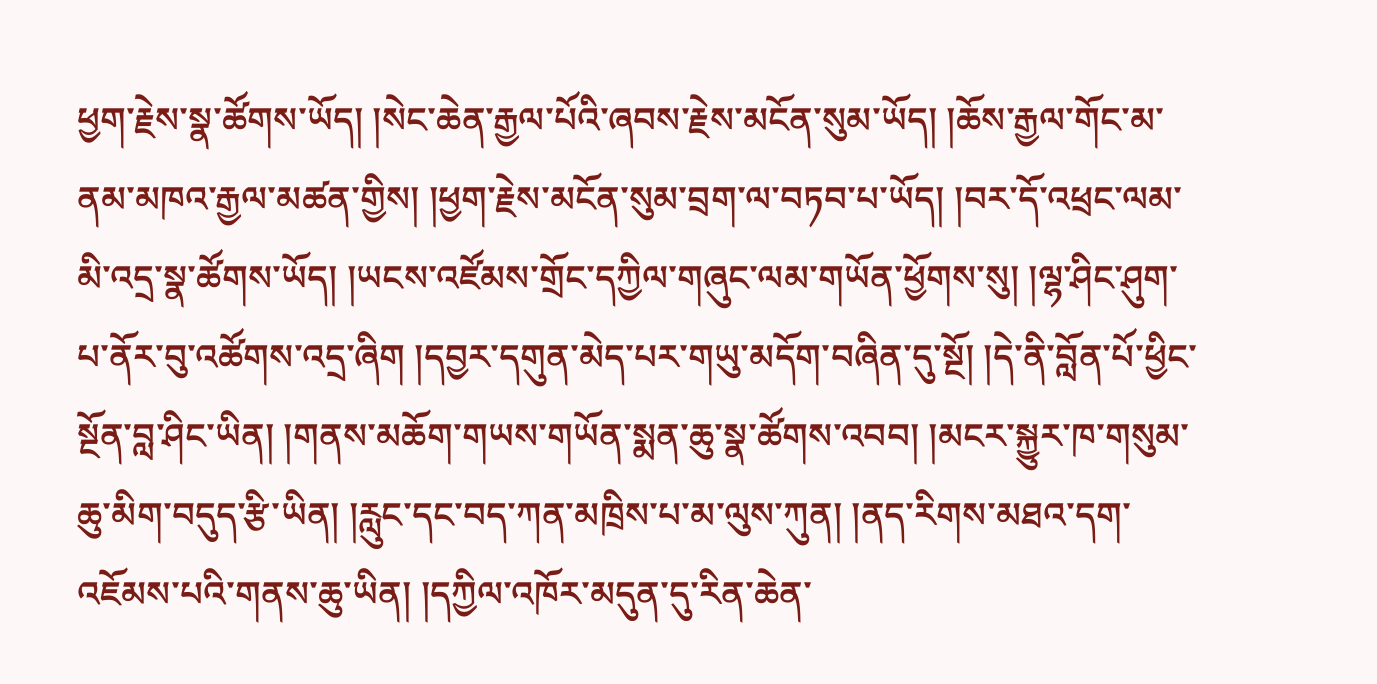ཕྱག་རྗེས་སྣ་ཚོགས་ཡོད། །སེང་ཆེན་རྒྱལ་པོའི་ཞབས་རྗེས་མངོན་སུམ་ཡོད། །ཆོས་རྒྱལ་གོང་མ་ནམ་མཁའ་རྒྱལ་མཚན་གྱིས། །ཕྱག་རྗེས་མངོན་སུམ་བྲག་ལ་བཏབ་པ་ཡོད། །བར་དོ་འཕྲང་ལམ་མི་འདྲ་སྣ་ཚོགས་ཡོད། །ཡངས་འཛོམས་གྲོང་དཀྱིལ་གཞུང་ལམ་གཡོན་ཕྱོགས་སུ། །ལྷ་ཤིང་ཤུག་པ་ནོར་བུ་འཚོགས་འདྲ་ཞིག །དབྱར་དགུན་མེད་པར་གཡུ་མདོག་བཞིན་དུ་སྔོ། །དེ་ནི་བློན་པོ་ཕྱིང་སྔོན་བླ་ཤིང་ཡིན། །གནས་མཆོག་གཡས་གཡོན་སྨན་ཆུ་སྣ་ཚོགས་འབབ། །མངར་སྐྱུར་ཁ་གསུམ་ཆུ་མིག་བདུད་རྩི་ཡིན། །རླུང་དང་བད་ཀན་མཁྲིས་པ་མ་ལུས་ཀུན། །ནད་རིགས་མཐའ་དག་འཇོམས་པའི་གནས་ཆུ་ཡིན། །དཀྱིལ་འཁོར་མདུན་དུ་རིན་ཆེན་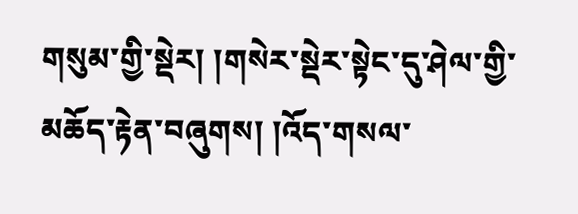གསུམ་གྱི་སྡེར། །གསེར་སྡེར་སྟེང་དུ་ཤེལ་གྱི་མཆོད་རྟེན་བཞུགས། །འོད་གསལ་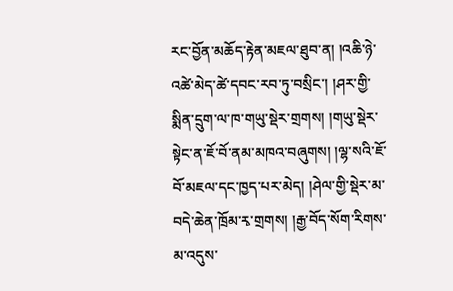རང་བྱོན་མཆོད་རྟེན་མཇལ་ཐུབ་ན། །འཆི་ཉེ་འཚེ་མེད་ཚེ་དབང་རབ་ཏུ་བསྲིང་། །ཤར་གྱི་སྨིན་དྲུག་ལ་ཁ་གཡུ་སྡེར་གྲགས། །གཡུ་སྡེར་སྟེང་ན་ཇོ་བོ་ནམ་མཁའ་བཞུགས། །ལྷ་སའི་ཇོ་བོ་མཇལ་དང་ཁྱད་པར་མེད། །ཤེལ་གྱི་སྡེར་མ་བདེ་ཆེན་ཁྲོམ་རྭ་གྲགས། །རྒྱ་བོད་སོག་རིགས་མ་འདུས་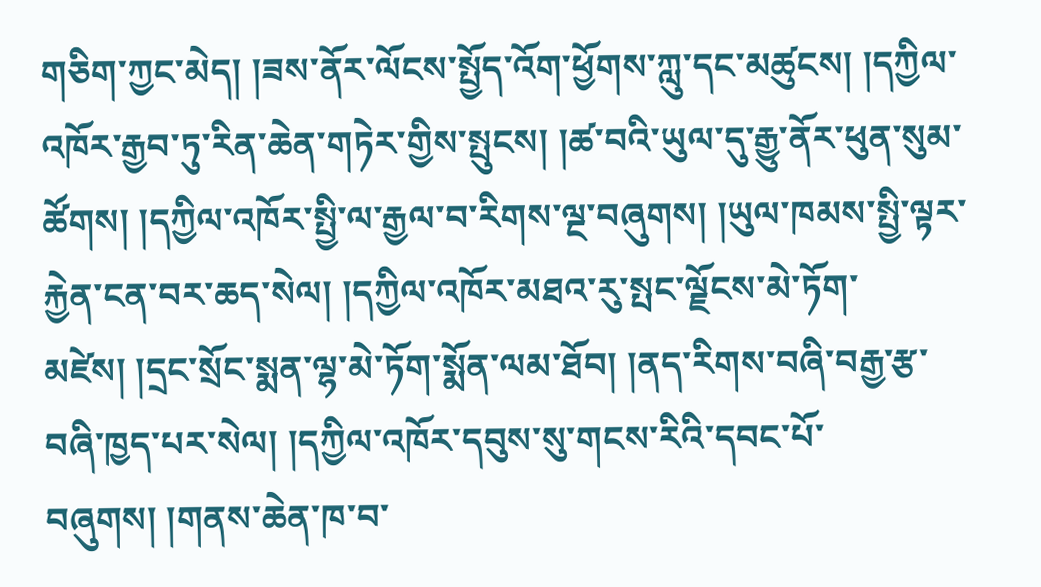གཅིག་ཀྱང་མེད། །ཟས་ནོར་ལོངས་སྤྱོད་འོག་ཕྱོགས་ཀླུ་དང་མཚུངས། །དཀྱིལ་འཁོར་རྒྱབ་ཏུ་རིན་ཆེན་གཏེར་གྱིས་སྤུངས། །ཚ་བའི་ཡུལ་དུ་རྒྱུ་ནོར་ཕུན་སུམ་ཚོགས། །དཀྱིལ་འཁོར་སྤྱི་ལ་རྒྱལ་བ་རིགས་ལྔ་བཞུགས། །ཡུལ་ཁམས་སྤྱི་ལྟར་རྐྱེན་ངན་བར་ཆད་སེལ། །དཀྱིལ་འཁོར་མཐའ་རུ་སྤང་ལྗོངས་མེ་ཏོག་མཛེས། །དྲང་སྲོང་སྨན་ལྷ་མེ་ཏོག་སྨོན་ལམ་ཐོབ། །ནད་རིགས་བཞི་བརྒྱ་རྩ་བཞི་ཁྱད་པར་སེལ། །དཀྱིལ་འཁོར་དབུས་སུ་གངས་རིའི་དབང་པོ་བཞུགས། །གནས་ཆེན་ཁ་བ་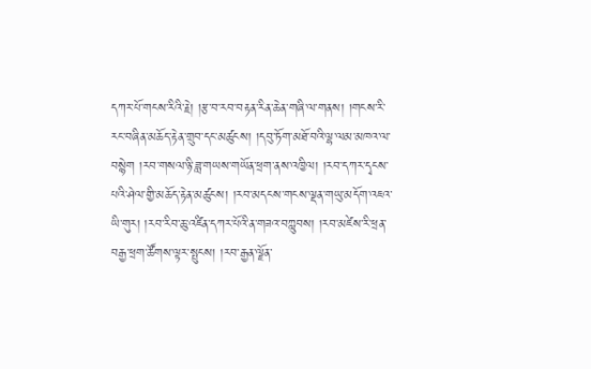དཀར་པོ་གངས་རིའི་རྗེ། །རྩ་བ་རབ་བརྟན་རིན་ཆེན་གཞི་ལ་གནས། །གངས་རི་རང་བཞིན་མཆོད་རྟེན་གྲུབ་དང་མཚུངས། །དབུ་ཏོག་མཐོ་བའི་ལྷ་ལམ་མཁའ་ལ་བསྙེག །རབ་གསལ་ཉི་ཟླ་གཡས་གཡོན་ཕྲག་ནས་འཁྱིལ། །རབ་དཀར་དྭངས་པའི་ཤེལ་གྱི་མཆོད་རྟེན་མཚུངས། །རབ་མདངས་གངས་ལྡན་གཡུ་མདོག་འཇའ་ཡི་གུར། །རབ་རིབ་ཆུ་འཛིན་དཀར་པོའི་ན་གཟའ་བཀླུབས། །རབ་མཛེས་རི་ཕྲན་བརྒྱ་ཕྲག་ཚོགས་ལྟར་སྤུངས། །རབ་རྒྱན་ལྗོན་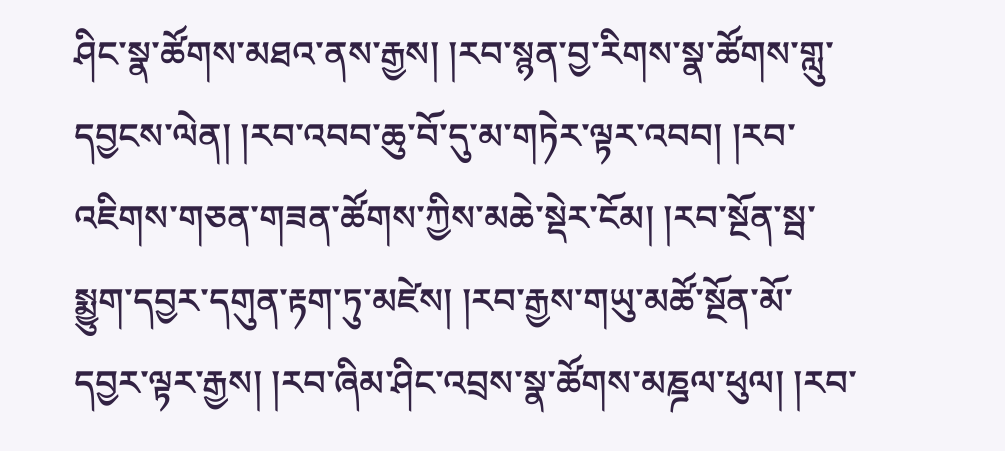ཤིང་སྣ་ཚོགས་མཐའ་ནས་རྒྱས། །རབ་སྙན་བྱ་རིགས་སྣ་ཚོགས་གླུ་དབྱངས་ལེན། །རབ་འབབ་ཆུ་བོ་དུ་མ་གཏེར་ལྟར་འབབ། །རབ་འཇིགས་གཅན་གཟན་ཚོགས་ཀྱིས་མཆེ་སྡེར་ངོམ། །རབ་སྔོན་སྦ་སྨྱུག་དབྱར་དགུན་རྟག་ཏུ་མཛེས། །རབ་རྒྱས་གཡུ་མཚོ་སྔོན་མོ་དབྱར་ལྟར་རྒྱས། །རབ་ཞིམ་ཤིང་འབྲས་སྣ་ཚོགས་མཎྜལ་ཕུལ། །རབ་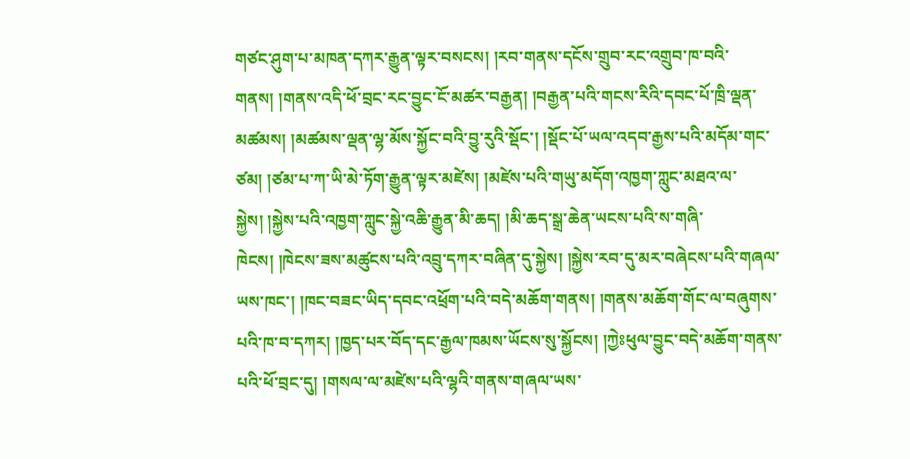གཙང་ཤུག་པ་མཁན་དཀར་རྒྱུན་ལྟར་བསངས། །རབ་གནས་དངོས་གྲུབ་རང་འགྲུབ་ཁ་བའི་གནས། །གནས་འདི་ཕོ་བྲང་རང་བྱུང་ངོ་མཚར་བརྒྱན། །བརྒྱན་པའི་གངས་རིའི་དབང་པོ་ཁྲི་ལྡན་མཚམས། །མཚམས་ལྡན་ལྷ་མོས་སྐྱོང་བའི་བྱུ་རུའི་སྡོང་། །སྡོང་པོ་ཡལ་འདབ་རྒྱས་པའི་མདོམ་གང་ཙམ། །ཙམ་པ་ཀ་ཡི་མེ་ཏོག་རྒྱུན་ལྟར་མཛེས། །མཛེས་པའི་གཡུ་མདོག་འཁྱག་ཀླུང་མཐའ་ལ་སྐྱེས། །སྐྱེས་པའི་འཁྱག་ཀླུང་སྐྱེ་འཆི་རྒྱུན་མི་ཆད། །མི་ཆད་སྒྲ་ཆེན་ཡངས་པའི་ས་གཞི་ཁེངས། །ཁེངས་ཟས་མཚུངས་པའི་འབྲུ་དཀར་བཞིན་དུ་སྐྱེས། །སྐྱེས་རབ་དུ་མར་བཞེངས་པའི་གཞལ་ཡས་ཁང་། །ཁང་བཟང་ཡིད་དབང་འཕྲོག་པའི་བདེ་མཆོག་གནས། །གནས་མཆོག་གོང་ལ་བཞུགས་པའི་ཁ་བ་དཀར། །ཁྱད་པར་བོད་དང་རྒྱལ་ཁམས་ཡོངས་སུ་སྐྱོངས། །ཀྱེཿཕུལ་བྱུང་བདེ་མཆོག་གནས་པའི་ཕོ་བྲང་དུ། །གསལ་ལ་མཛེས་པའི་ལྷའི་གནས་གཞལ་ཡས་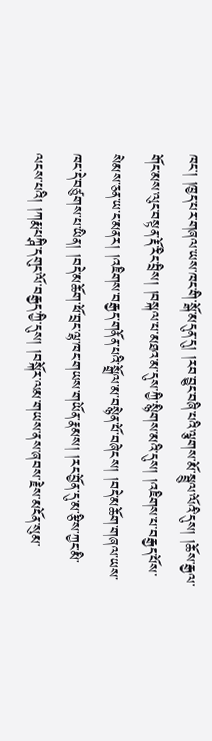ཁང་། །ཁྱད་པར་གཞལ་ཡས་ཁང་གི་སྒོ་མདུན་དུ། །རབ་བྱུང་བཞི་པའི་ལྕགས་མོ་སྦྲུལ་ལོའི་དུས། །ཆོས་རྒྱལ་གོང་མས་ལུང་བསྟན་རྡོ་རིང་བྲིས། །བསྐལ་པ་མཐའ་མ་དུས་ཀྱི་སྙིགས་མའི་དུས། །འཇིགས་པ་བརྒྱད་པོས་སེམས་ཅན་ཡ་ང་མནར། །འཇིགས་བརྒྱད་གནོན་པའི་སྒྲོལ་མ་བསྙེན་པོ་བཞེངས། །བདེ་མཆོག་གཞལ་ཡས་ཁང་དེ་བཙུགས་པ་ཡིན། །བདེ་མཆོག་ཕོ་བྲང་ལྷ་ཁང་གཡས་གཡོན་རྣམས། །རང་བྱོན་དུ་མ་རྩིས་ཀྱང་མི་ལངས་པའི། །ཀརྨ་པཀྴི་དགུང་ལོ་བརྒྱད་ཀྱི་དུས། །བསྐོར་ལམ་གཡས་ནས་ཞབས་རྗེས་མངོན་སུམ་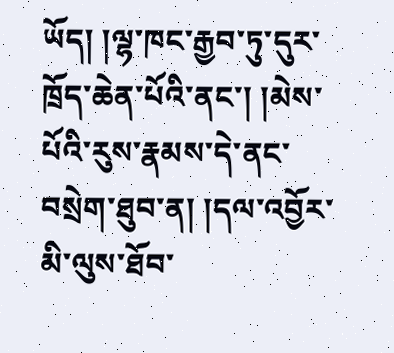ཡོད། །ལྷ་ཁང་རྒྱབ་ཏུ་དུར་ཁྲོད་ཆེན་པོའི་ནང་། །མེས་པོའི་རུས་རྣམས་དེ་ནང་བསྲེག་ཐུབ་ན། །དལ་འབྱོར་མི་ལུས་ཐོབ་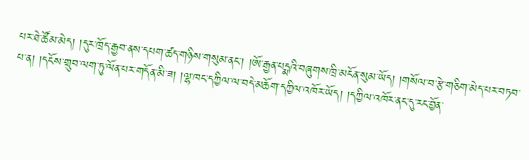པར་ཐེ་ཚོམ་མེད། །དུར་ཁྲོད་རྒྱབ་ནས་དཔག་ཚད་གཉིས་གསུམ་ནང་། །ཨོ་རྒྱན་པདྨའི་བཞུགས་ཁྲི་མངོན་སུམ་ཡོད། །གསོལ་བ་རྩེ་གཅིག་མེད་པར་བཏབ་པ་ན། །དངོས་གྲུབ་ལག་ཏུ་ལོན་པར་གདོན་མི་ཟ། །ལྷ་ཁང་དཀྱིལ་ལ་བདེ་མཆོག་དཀྱིལ་འཁོར་ཡོད། །དཀྱིལ་འཁོར་ནང་དུ་རང་བྱོན་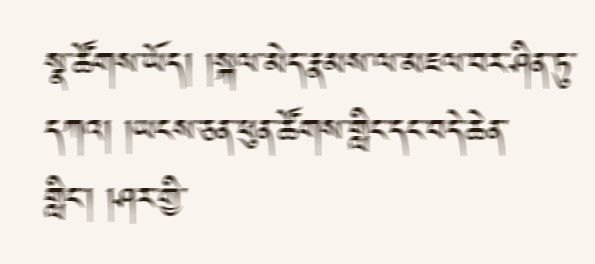སྣ་ཚོགས་ཡོད། །སྐལ་མེད་རྣམས་ལ་མཇལ་བར་ཤིན་ཏུ་དཀའ། །ཡངས་ཅན་ཕུན་ཚོགས་གླིང་དང་བདེ་ཆེན་གླིང་། །ཤར་གྱི་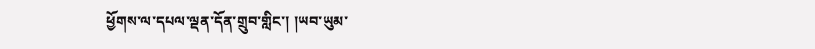ཕྱོགས་ལ་དཔལ་ལྡན་དོན་གྲུབ་གླིང་། །ཡབ་ཡུམ་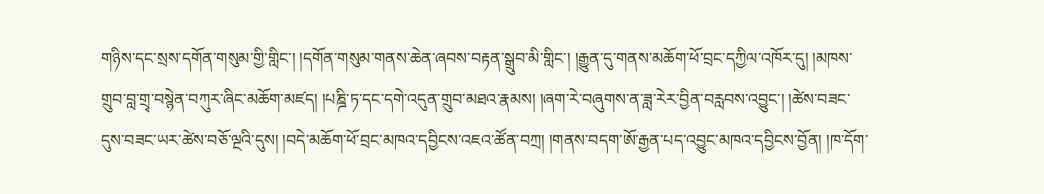གཉིས་དང་སྲས་དགོན་གསུམ་གྱི་གླིང་། །དགོན་གསུམ་གནས་ཆེན་ཞབས་བརྟན་སྒྲུབ་མི་གླིང་། །རྒྱུན་དུ་གནས་མཆོག་ཕོ་བྲང་དཀྱིལ་འཁོར་དུ། །མཁས་གྲུབ་བླ་གྲྭ་བསྙེན་བཀུར་ཞིང་མཆོག་མཛད། །པཎྜི་ཏ་དང་དགེ་འདུན་གྲུབ་མཐའ་རྣམས། །ཞག་རེ་བཞུགས་ན་ཟླ་རེར་བྱིན་བརླབས་འབྱུང་། །ཚེས་བཟང་དུས་བཟང་ཡར་ཚེས་བཅོ་ལྔའི་དུས། །བདེ་མཆོག་ཕོ་བྲང་མཁའ་དབྱིངས་འཇའ་ཚོན་བཀྲ། །གནས་བདག་ཨོ་རྒྱན་པད་འབྱུང་མཁའ་དབྱིངས་བྱོན། །ཁ་དོག་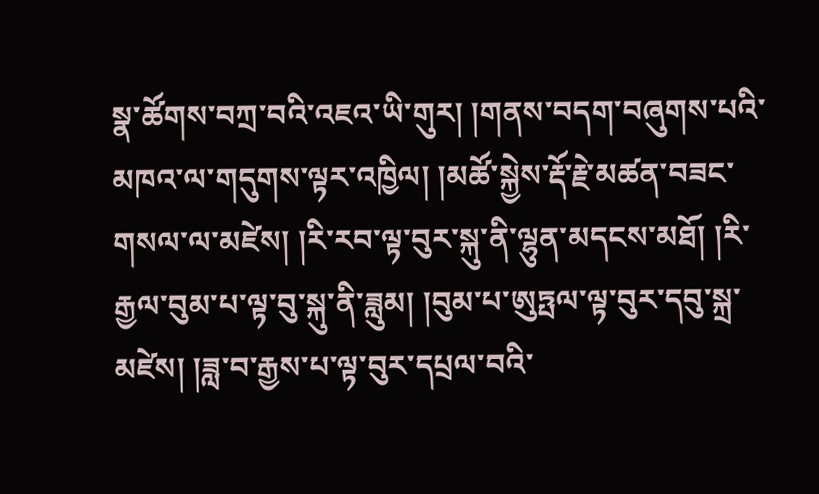སྣ་ཚོགས་བཀྲ་བའི་འཇའ་ཡི་གུར། །གནས་བདག་བཞུགས་པའི་མཁའ་ལ་གདུགས་ལྟར་འཁྱིལ། །མཚོ་སྐྱེས་རྡོ་རྗེ་མཚན་བཟང་གསལ་ལ་མཛེས། །རི་རབ་ལྟ་བུར་སྐུ་ནི་ལྷུན་མདངས་མཐོ། །རི་རྒྱལ་བུམ་པ་ལྟ་བུ་སྐུ་ནི་ཟླུམ། །བུམ་པ་ཨུཏྤལ་ལྟ་བུར་དབུ་སྐྲ་མཛེས། །ཟླ་བ་རྒྱས་པ་ལྟ་བུར་དཔྲལ་བའི་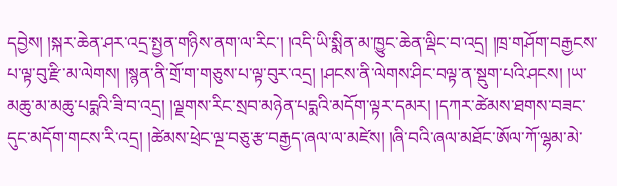དབྱེས། །སྐར་ཆེན་ཤར་འདྲ་སྤྱན་གཉིས་ནག་ལ་རིང་། །འདི་ཡི་སྨིན་མ་ཁྱུང་ཆེན་ལྡིང་བ་འདྲ། །ཁྲ་གཤོག་བརྒྱངས་པ་ལྟ་བུ་རྫི་མ་ལེགས། །སྙན་ནི་གྲོ་ག་གཅུས་པ་ལྟ་བུར་འདྲ། །ཤངས་ནི་ལེགས་ཤིང་བལྟ་ན་སྡུག་པའི་ཤངས། །ཡ་མཆུ་མ་མཆུ་པདྨའི་ཟི་བ་འདྲ། །ལྗགས་རིང་སྲབ་མཉེན་པདྨའི་མདོག་ལྟར་དམར། །དཀར་ཚེམས་ཐགས་བཟང་དུང་མདོག་གངས་རི་འདྲ། །ཚེམས་ཕྲེང་ལྔ་བཅུ་རྩ་བརྒྱད་ཞལ་ལ་མཛེས། །ཞི་བའི་ཞལ་མཐོང་ཨོལ་ཀོ་ལྷམ་མེ་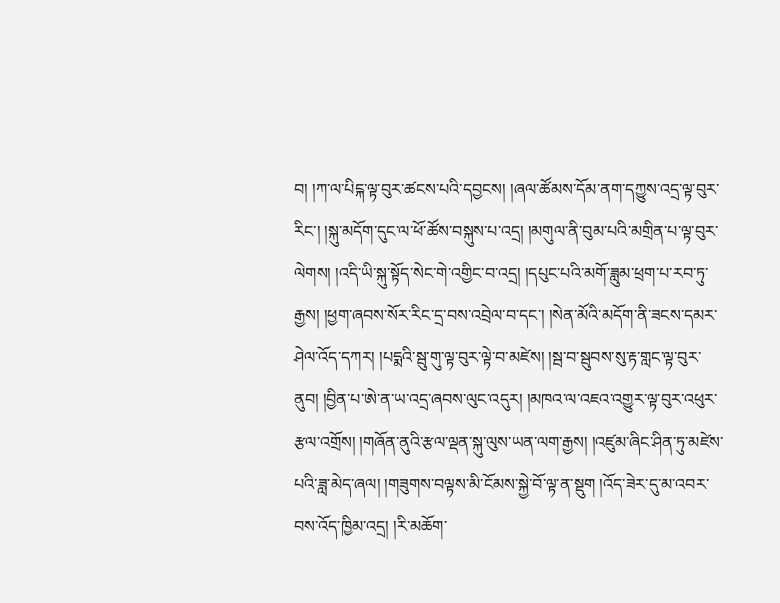བ། །ཀ་ལ་པིངྐ་ལྟ་བུར་ཚངས་པའི་དབྱངས། །ཞལ་ཚོམས་དོམ་ནག་དཀྱུས་འདྲ་ལྟ་བུར་རིང་། །སྐུ་མདོག་དུང་ལ་ཕོ་ཚོས་བསྐུས་པ་འདྲ། །མགུལ་ནི་བུམ་པའི་མགྲིན་པ་ལྟ་བུར་ལེགས། །འདི་ཡི་སྐུ་སྟོད་སེང་གེ་འགྱིང་བ་འདྲ། །དཔུང་པའི་མགོ་ཟླུམ་ཕྲག་པ་རབ་ཏུ་རྒྱས། །ཕྱག་ཞབས་སོར་རིང་དྲ་བས་འབྲེལ་བ་དང་། །སེན་མོའི་མདོག་ནི་ཟངས་དམར་ཤེལ་འོད་དཀར། །པདྨའི་སྦུ་གུ་ལྟ་བུར་ལྟེ་བ་མཛེས། །སྦ་བ་སྦུབས་སུ་རྟ་གླང་ལྟ་བུར་ནུབ། །བྱིན་པ་ཨེ་ན་ཡ་འདྲ་ཞབས་ལུང་འདུར། །མཁའ་ལ་འཇའ་འགྱུར་ལྟ་བུར་འཕུར་རྩལ་འགྲོས། །གཞོན་ནུའི་རྩལ་ལྡན་སྐུ་ལུས་ཡན་ལག་རྒྱས། །འཛུམ་ཞིང་ཤིན་ཏུ་མཛེས་པའི་ཟླ་མེད་ཞལ། །གཟུགས་བལྟས་མི་ངོམས་སྐྱེ་བོ་ལྟ་ན་སྡུག །འོད་ཟེར་དུ་མ་འབར་བས་འོད་ཁྱིམ་འདྲ། །རི་མཆོག་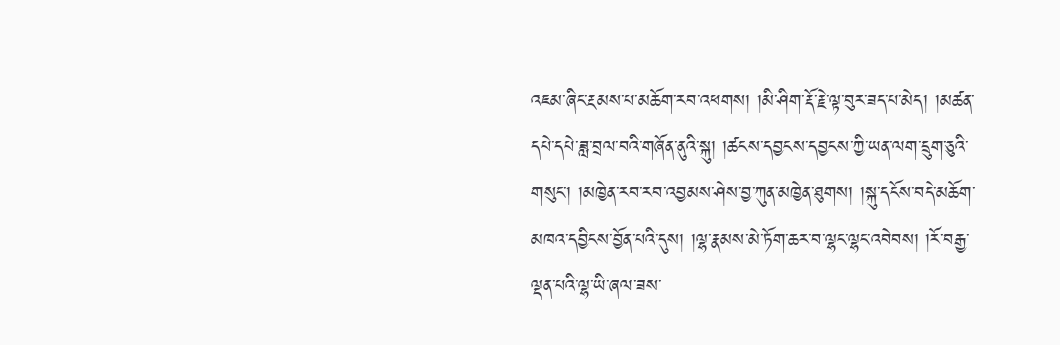འཇམ་ཞིང་རྔམས་པ་མཆོག་རབ་འཕགས། །མི་ཤིག་རྡོ་རྗེ་ལྟ་བུར་ཟད་པ་མེད། །མཚན་དཔེ་དཔེ་ཟླ་བྲལ་བའི་གཞོན་ནུའི་སྐུ། །ཚངས་དབྱངས་དབྱངས་ཀྱི་ཡན་ལག་དྲུག་ཅུའི་གསུང་། །མཁྱེན་རབ་རབ་འབྱམས་ཤེས་བྱ་ཀུན་མཁྱེན་ཐུགས། །སྐུ་དངོས་བདེ་མཆོག་མཁའ་དབྱིངས་བྱོན་པའི་དུས། །ལྷ་རྣམས་མེ་ཏོག་ཆར་བ་ལྷང་ལྷང་འབེབས། །རོ་བརྒྱ་ལྡན་པའི་ལྷ་ཡི་ཞལ་ཟས་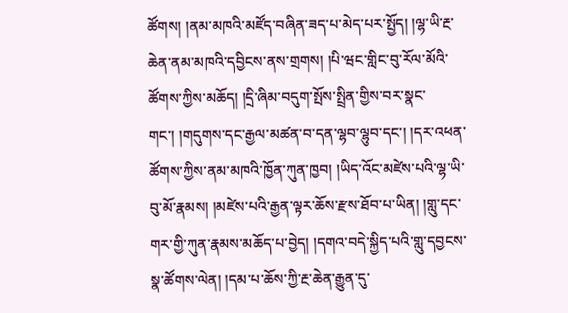ཚོགས། །ནམ་མཁའི་མཛོད་བཞིན་ཟད་པ་མེད་པར་སྤྱོད། །ལྷ་ཡི་རྔ་ཆེན་ནམ་མཁའི་དབྱིངས་ནས་གྲགས། །པི་ཝང་གླིང་བུ་རོལ་མོའི་ཚོགས་ཀྱིས་མཆོད། །དྲི་ཞིམ་བདུག་སྤོས་སྤྲིན་གྱིས་བར་སྣང་གང་། །གདུགས་དང་རྒྱལ་མཚན་བ་དན་ལྷབ་ལྷུབ་དང་། །དར་འཕན་ཚོགས་ཀྱིས་ནམ་མཁའི་ཁྱོན་ཀུན་ཁྱབ། །ཡིད་འོང་མཛེས་པའི་ལྷ་ཡི་བུ་མོ་རྣམས། །མཛེས་པའི་རྒྱན་ལྟར་ཆོས་རྫས་ཐོབ་པ་ཡིན། །གླུ་དང་གར་གྱི་ཀུན་རྣམས་མཆོད་པ་བྱེད། །དགའ་བདེ་སྐྱིད་པའི་གླུ་དབྱངས་སྣ་ཚོགས་ལེན། །དམ་པ་ཆོས་ཀྱི་རྔ་ཆེན་རྒྱུན་དུ་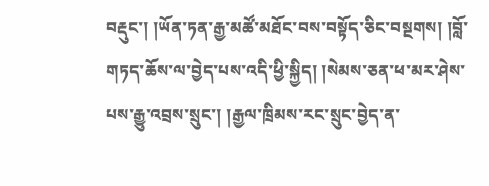བརྡུང་། །ཡོན་ཏན་རྒྱ་མཚོ་མཐོང་བས་བསྟོད་ཅིང་བསྔགས། །བློ་གཏད་ཆོས་ལ་བྱེད་པས་འདི་ཕྱི་སྐྱིད། །སེམས་ཅན་ཕ་མར་ཤེས་པས་རྒྱུ་འབྲས་སྲུང་། །རྒྱལ་ཁྲིམས་རང་སྲུང་བྱེད་ན་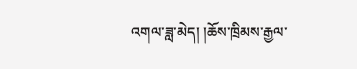འགལ་ཟླ་མེད། །ཆོས་ཁྲིམས་རྒྱལ་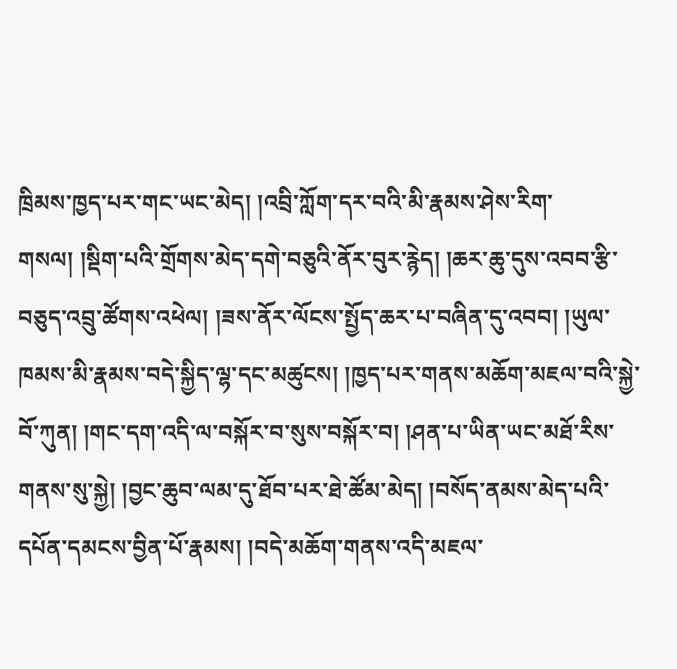ཁྲིམས་ཁྱད་པར་གང་ཡང་མེད། །འབྲི་ཀློག་དར་བའི་མི་རྣམས་ཤེས་རིག་གསལ། །སྡིག་པའི་གྲོགས་མེད་དགེ་བཅུའི་ནོར་བུར་རྙེད། །ཆར་ཆུ་དུས་འབབ་རྩི་བཅུད་འབྲུ་ཚོགས་འཕེལ། །ཟས་ནོར་ལོངས་སྤྱོད་ཆར་པ་བཞིན་དུ་འབབ། །ཡུལ་ཁམས་མི་རྣམས་བདེ་སྐྱིད་ལྷ་དང་མཚུངས། །ཁྱད་པར་གནས་མཆོག་མཇལ་བའི་སྐྱེ་བོ་ཀུན། །གང་དག་འདི་ལ་བསྐོར་བ་སུས་བསྐོར་བ། །ཤན་པ་ཡིན་ཡང་མཐོ་རིས་གནས་སུ་སྐྱེ། །བྱང་ཆུབ་ལམ་དུ་ཐོབ་པར་ཐེ་ཚོམ་མེད། །བསོད་ནམས་མེད་པའི་དཔོན་དམངས་བྱིན་པོ་རྣམས། །བདེ་མཆོག་གནས་འདི་མཇལ་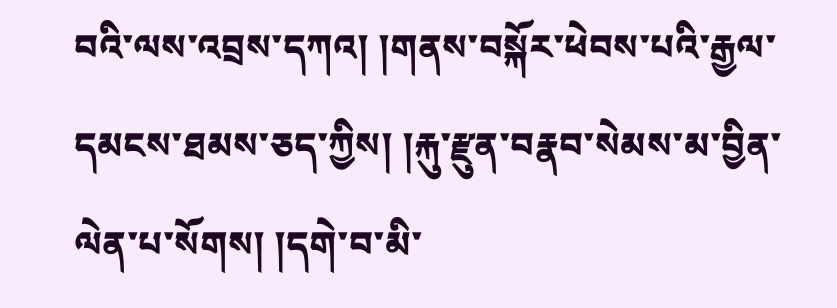བའི་ལས་འབྲས་དཀའ། །གནས་བསྐོར་ཕེབས་པའི་རྒྱལ་དམངས་ཐམས་ཅད་ཀྱིས། །རྐུ་རྫུན་བརྣབ་སེམས་མ་བྱིན་ལེན་པ་སོགས། །དགེ་བ་མི་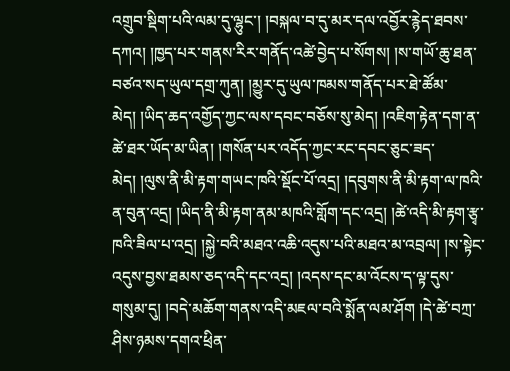འགྲུབ་སྡིག་པའི་ལམ་དུ་ལྷུང་། །བསྐལ་བ་དུ་མར་དལ་འབྱོར་རྙེད་ཐབས་དཀའ། །ཁྱད་པར་གནས་རིར་གནོད་འཚེ་བྱེད་པ་སོགས། །ས་གཡོ་ཆུ་ཐན་བཙའ་སད་ཡུལ་དགྲ་ཀུན། །མྱུར་དུ་ཡུལ་ཁམས་གནོད་པར་ཐེ་ཚོམ་མེད། །ཡིད་ཆད་འགྱོད་ཀྱང་ལས་དབང་བཅོས་སུ་མེད། །འཇིག་རྟེན་དག་ན་ཚེ་ཐར་ཡོད་མ་ཡིན། །གསོན་པར་འདོད་ཀྱང་རང་དབང་ཅུང་ཟད་མེད། །ལུས་ནི་མི་རྟག་གཡང་ཁའི་སྡོང་པོ་འདྲ། །དབུགས་ནི་མི་རྟག་ལ་ཁའི་ན་བུན་འདྲ། །ཡིད་ནི་མི་རྟག་ནམ་མཁའི་གློག་དང་འདྲ། །ཚེ་འདི་མི་རྟག་རྩྭ་ཁའི་ཟིལ་པ་འདྲ། །སྐྱེ་བའི་མཐའ་འཆི་འདུས་པའི་མཐའ་མ་འབྲལ། །ས་སྟེང་འདུས་བྱས་ཐམས་ཅད་འདི་དང་འདྲ། །འདས་དང་མ་འོངས་ད་ལྟ་དུས་གསུམ་དུ། །བདེ་མཆོག་གནས་འདི་མཇལ་བའི་སྨོན་ལམ་ཤོག །དེ་ཚེ་བཀྲ་ཤིས་ཉམས་དགའ་ཕྲིན་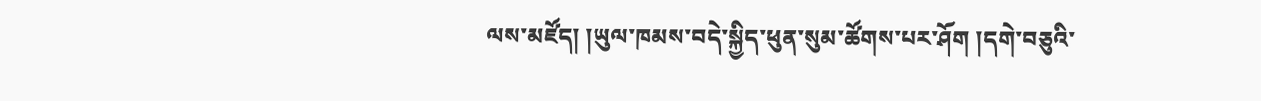ལས་མཛོད། །ཡུལ་ཁམས་བདེ་སྐྱིད་ཕུན་སུམ་ཚོགས་པར་ཤོག །དགེ་བཅུའི་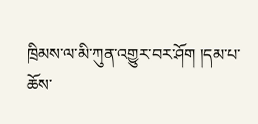ཁྲིམས་ལ་མི་ཀུན་འགྱུར་བར་ཤོག །དམ་པ་ཆོས་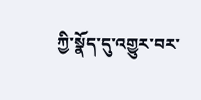ཀྱི་སྣོད་དུ་འགྱུར་བར་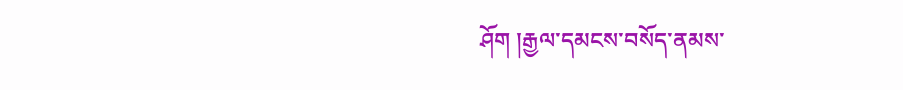ཤོག །རྒྱལ་དམངས་བསོད་ནམས་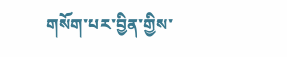གསོག་པར་བྱིན་གྱིས་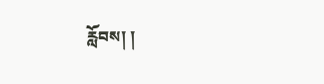རློབས། །